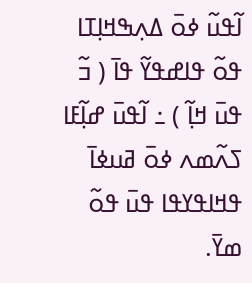ߊ߬ߟߎ߬ ߦߋ߫ ߡߍ߲ߒߞߊ߲ߠߊ ߟߋ߬ ߟߊߝߟߌ߬ ߟߊ߫ ( ߏ߬ ߟߎ߫ ߞߊ߲߬ ) ߸ ߊ߬ߟߎ߫ ߝߊ߲߬ߓߊ ߖߍ߬ߘߍ ߦߋ߫ ߥߎߦߊ߫ ߟߞߊߟߌߟߊ ߟߎ߫ ߟߋ߬ ߘߌ߫.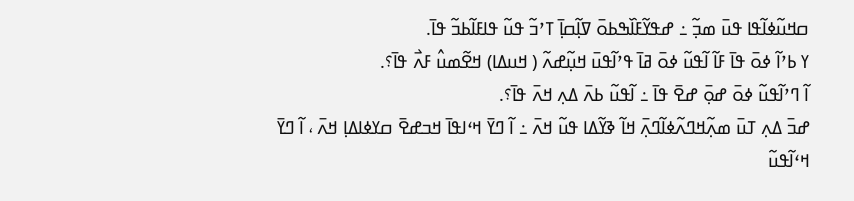ߛߞߎ߬ߦߊ߬ߟߊ ߟߎ߫ ߘߏ߲߬ ߸ ߝߟߌ߬ߓߊ߰ߒߕߋ߫ ߜߊ߲߬ߛߊ߲߫ ߠߴߏ߬ ߟߎ߬ ߟߊߓߊ߬ߕߏ߬ ߟߊ߫.
ߌ ߕߴߊ߬ ߦߋ߫ ߟߊ߫ ߓߊ߬ ߊ߬ߟߎ߬ ߦߋ߫ ߥߊ߫ ߟߴߊ߬ߟߎ߫ ߞߎ߲߬ߝߍ߬ ( ߞߎߡߊ) ߞߐ߬ߘߎ߮ ߓߍ߯ ߟߊ߫؟.
ߊ߬ ߣߴߊ߬ߟߎ߬ ߦߋ߫ ߝߋ߲߫ ߝߐ߫ ߟߊ߫ ߸ ߊ߬ߟߎ߬ ߕߍ߫ ߡߍ߲ ߞߍ߫ ߟߊ߫؟.
ߝߏ߫ ߡߍ߲ ߠߎ߫ ߘߍ߲߬ߞߣߍ߬ߦߊ߬ߣߍ߲߫ ߞߊ߬ ߢߌ߬ߡߊ ߟߎ߬ ߞߍ߫ ߸ ߊ߬ ߣߌ߫ ߞߵߊߟߊ߫ ߞߏߝߐ߫ ߛߌߦߊߡߊ߲ ߞߍ߫ ، ߊ߬ ߣߌ߫ ߞߵߊ߬ߟߎ߬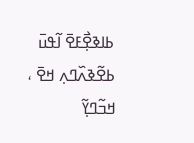ߕߊߢߐ߲߯ߓߐ߫ ߊ߬ߟߎ߫ ߕߐ߬ߢߍ߰ߣߍ߲ ߞߐ߫ ، ߞߏ߬ߣߌ߲߬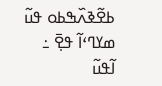ߕߐ߬ߢߍ߰ߒߕߋ ߟߎ߬ ߘߌߣߵߊ߬ ߟߐ߲߫ ߸ ߊ߬ߟߎ߬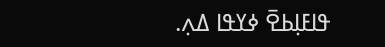ߟߊߓߊ߲ߕߐ߫ ߦߌߟߊ ߡߍ߲.